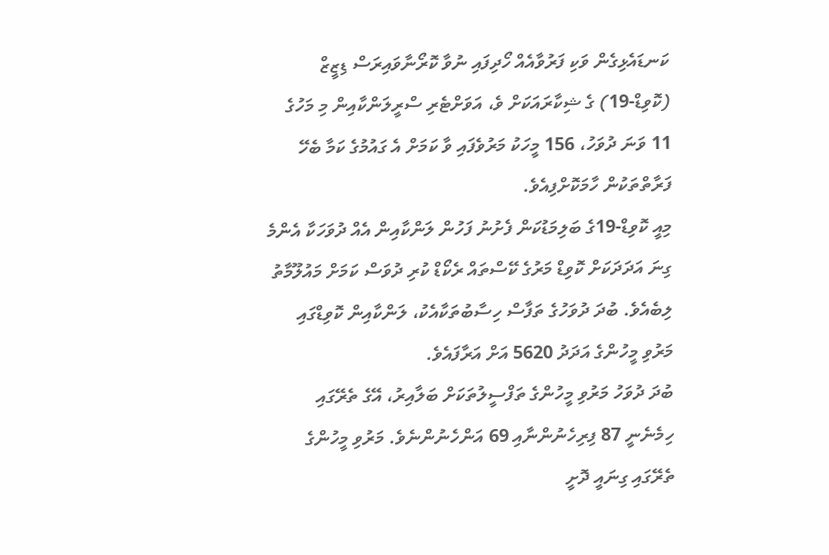ކަނޑައެޅިގެން ވަކި ފަރުވާއެއް ހޯދިފައި ނުވާ ކޮރޯނާވައިރަސް ޑިޒީޒް (ކޮވިޑް-19) ގެ ޝިކާރައަކަށް ވެ، އަވަށްޓެރި ސްރީލަންކާއިން މި މަހުގެ 11 ވަނަ ދުވަހު، 156 މީހަކު މަރުވެފައި ވާ ކަމަށް އެ ގައުމުގެ ކަމާ ބެހޭ ފަރާތްތަކުން ހާމަކޮށްފިއެވެ.
މިއީ ކޮވިޑް-19ގެ ބަލިމަޑުކަން ފެށުނު ފަހުން ލަންކާއިން އެއް ދުވަހަކާ އެންމެ ގިނަ އަދަދަކަށް ކޮވިޑް މަރުގެ ކޭސްތައް ރެކޯޑް ކުރި ދުވަސް ކަމަށް މައުލޫމާތު ލިބެއެވެ. ބުދަ ދުވަހުގެ ތަފާސް ހިސާބުތަކާއެކު، ލަންކާއިން ކޮވިޑްގައި މަރުވި މީހުންގެ އަދަދު 5620 އަށް އަރާފައެވެ.
ބުދަ ދުވަހު މަރުވި މީހުންގެ ތަފްސީލުތަކަށް ބަލާއިރު، އޭގެ ތެރޭގައި ހިމެނެނީ 87 ފިރިހެނުންނާއި 69 އަންހެނުންނެވެ. މަރުވި މީހުންގެ ތެރޭގައި ގިނައީ ދޮށީ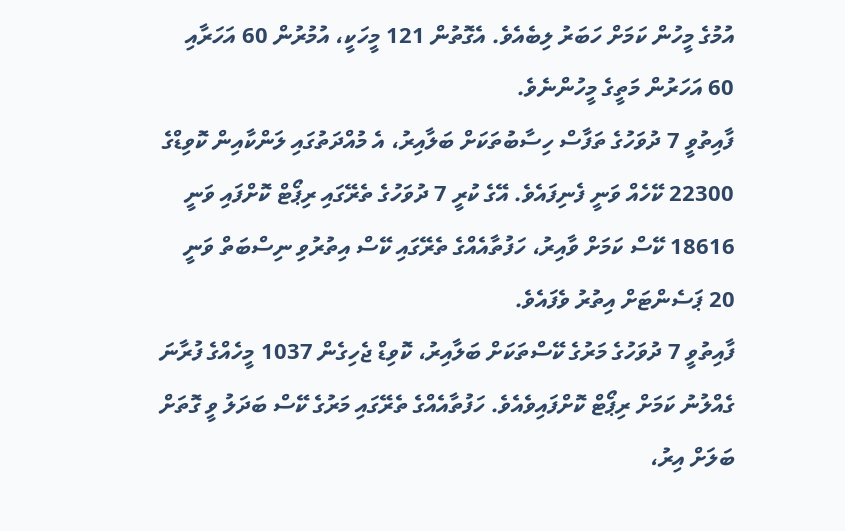އުމުގެ މީހުން ކަމަށް ހަބަރު ލިބެއެވެ. އެގޮތުން 121 މީހަކީ، އުމުރުން 60 އަހަރާއި 60 އަހަރުން މަތީގެ މީހުންނެވެ.
ފާއިތުވީ 7 ދުވަހުގެ ތަފާސް ހިސާބުތަކަށް ބަލާއިރު، އެ މުއްދަތުގައި ލަންކާއިން ކޮވިޑްގެ 22300 ކޭހެއް ވަނީ ފެނިފައެވެ. އޭގެ ކުރީ 7 ދުވަހުގެ ތެރޭގައި ރިޕޯޓް ކޮށްފައި ވަނީ 18616 ކޭސް ކަމަށް ވާއިރު، ހަފުތާއެއްގެ ތެރޭގައި ކޭސް އިތުރުވި ނިސްބަތް ވަނީ 20 ޕަސެންޓަށް އިތުރު ވެފައެވެ.
ފާއިތުވީ 7 ދުވަހުގެ މަރުގެ ކޭސްތަކަށް ބަލާއިރު، ކޮވިޑް ޖެހިގެން 1037 މީހެއްގެ ފުރާނަ ގެއްލުނު ކަމަށް ރިޕޯޓް ކޮށްފައިވެއެވެ. ހަފުތާއެއްގެ ތެރޭގައި މަރުގެ ކޭސް ބަދަލު ވީ ގޮތަށް ބަލަށް އިރު،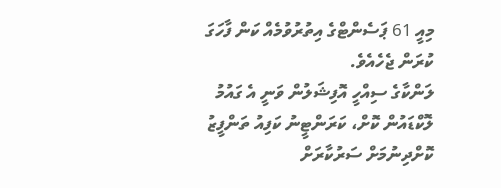މިއީ 61 ޕަސެންޓްގެ އިތުރުވުމެއް ކަން ފާހަގަ ކުރަން ޖެހެއެވެ.
ލަންކާގެ ސިއްހީ އޮފިޝަލުން ވަނީ އެ ގައުމު ލޮކްޑައުން ކޮށް، ކަރަންޓީނު ކަފިއު ތަންފީޒު ކޮށްދިނުމަށް ސަރުކާރަށް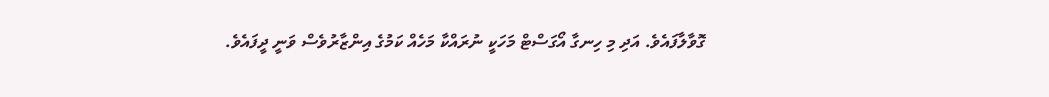ގޮވާލާފައެވެ. އަދި މި ހިނގާ އޯގަސްޓް މަހަކީ ނުރައްކާ މަހެއް ކަމުގެ އިންޒާރުވެސް ވަނީ ދީފައެވެ.